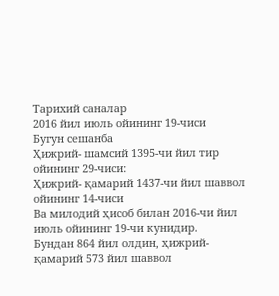Тарихий саналар
2016 йил июль ойининг 19-чиси
Бугун сешанба
Ҳижрий- шамсий 1395-чи йил тир ойининг 29-чиси:
Ҳижрий- қамарий 1437-чи йил шаввол ойининг 14-чиси
Ва милодий ҳисоб билан 2016-чи йил июль ойининг 19-чи кунидир.
Бундан 864 йил олдин, ҳижрий-қамарий 573 йил шаввол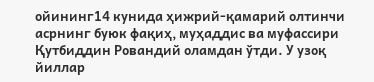ойининг14 кунида ҳижрий-қамарий олтинчи асрнинг буюк фақиҳ, муҳаддис ва муфассири Қутбиддин Ровандий оламдан ўтди. У узоқ йиллар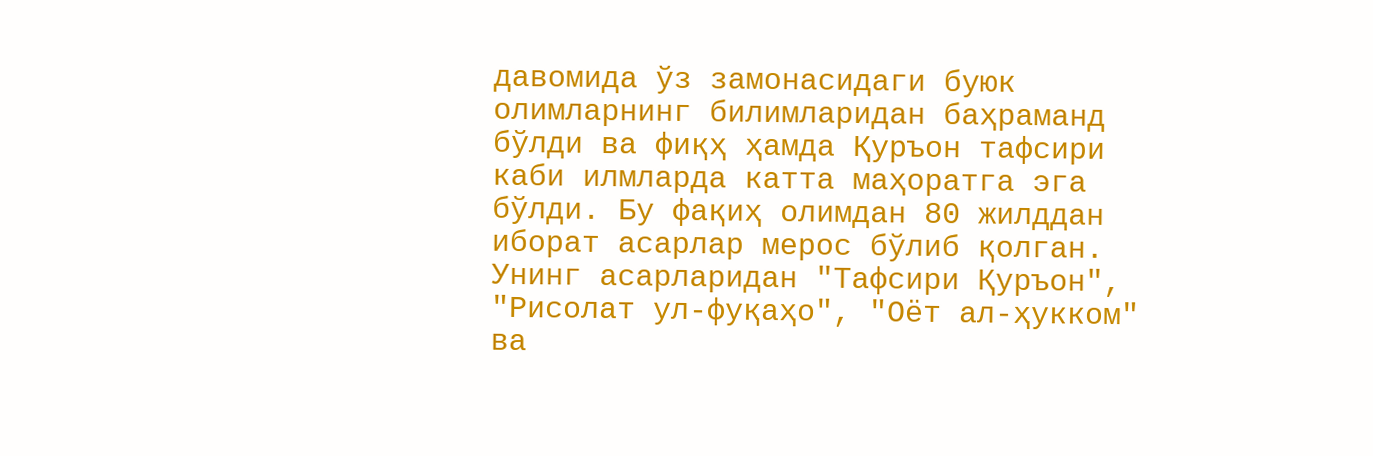давомида ўз замонасидаги буюк олимларнинг билимларидан баҳраманд бўлди ва фиқҳ ҳамда Қуръон тафсири каби илмларда катта маҳоратга эга бўлди. Бу фақиҳ олимдан 80 жилддан иборат асарлар мерос бўлиб қолган. Унинг асарларидан "Тафсири Қуръон", "Рисолат ул-фуқаҳо", "Оёт ал-ҳукком" ва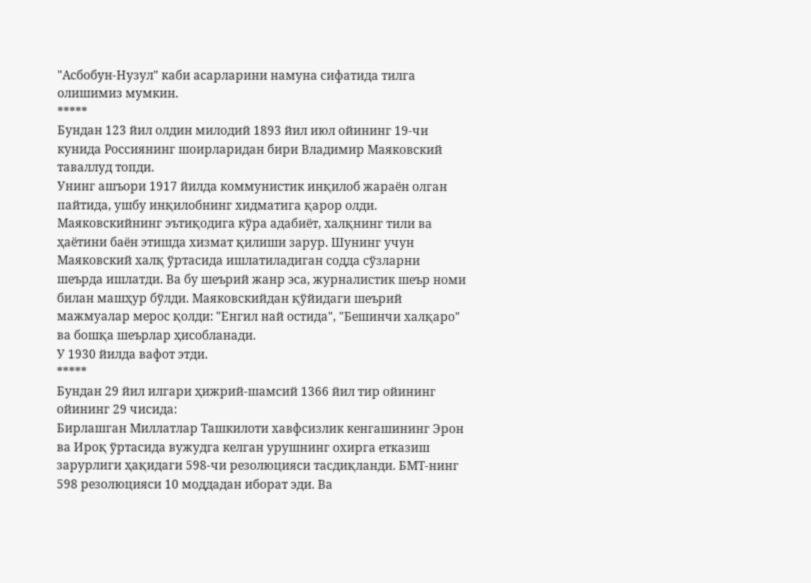"Асбобyн-Нузул" каби асарларини намуна сифатида тилга олишимиз мумкин.
*****
Бундан 123 йил олдин милодий 1893 йил июл ойининг 19-чи кунида Россиянинг шоирларидан бири Владимир Маяковский таваллуд топди.
Унинг ашъори 1917 йилда коммунистик инқилоб жараён олган пайтида, ушбу инқилобнинг хидматига қарор олди.
Маяковскийнинг эътиқодига кўра адабиёт, халқнинг тили ва ҳаётини баён этишда хизмат қилиши зарур. Шунинг учун Маяковский халқ ўртасида ишлатиладиган содда сўзларни шеърда ишлатди. Ва бу шеърий жанр эса, журналистик шеър номи билан машҳур бўлди. Маяковскийдан қўйидаги шеърий мажмуалар мерос қолди: "Енгил най остида", "Бешинчи халқаро" ва бошқа шеърлар ҳисобланади.
У 1930 йилда вафот этди.
*****
Бундан 29 йил илгари ҳижрий-шамсий 1366 йил тир ойининг ойининг 29 чисида:
Бирлашган Миллатлар Ташкилоти хавфсизлик кенгашининг Эрон ва Ироқ ўртасида вужудга келган урушнинг охирга етказиш зарурлиги ҳақидаги 598-чи резолюцияси тасдиқланди. БМТ-нинг 598 резолюцияси 10 моддадан иборат эди. Ва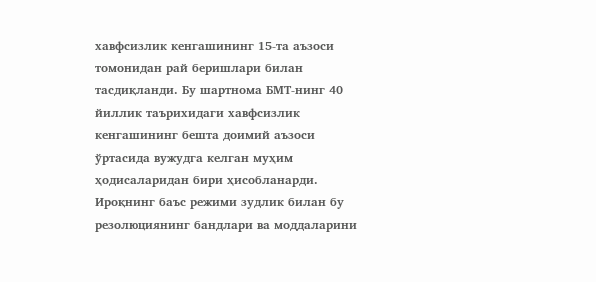хавфсизлик кенгашининг 15-та аъзоси томонидан рай беришлари билан тасдиқланди. Бу шартнома БМТ-нинг 40 йиллик таърихидаги хавфсизлик кенгашининг бешта доимий аъзоси ўртасида вужудга келган муҳим ҳодисаларидан бири ҳисобланарди. Ироқнинг баъс режими зудлик билан бу резолюциянинг бандлари ва моддаларини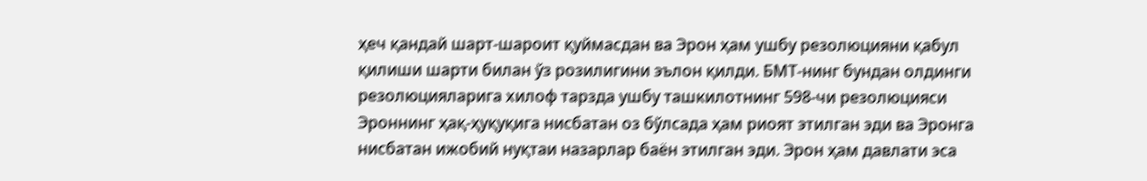ҳеч қандай шарт-шароит қуймасдан ва Эрон ҳам ушбу резолюцияни қабул қилиши шарти билан ўз розилигини эълон қилди. БМТ-нинг бундан олдинги резолюцияларига хилоф тарзда ушбу ташкилотнинг 598-чи резолюцияси Эроннинг ҳақ-ҳуқуқига нисбатан оз бўлсада ҳам риоят этилган эди ва Эронга нисбатан ижобий нуқтаи назарлар баён этилган эди. Эрон ҳам давлати эса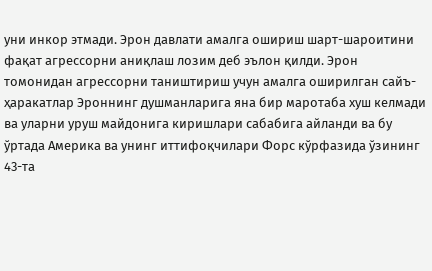уни инкор этмади. Эрон давлати амалга ошириш шарт-шароитини фақат агрессорни аниқлаш лозим деб эълон қилди. Эрон томонидан агрессорни таништириш учун амалга оширилган сайъ-ҳаракатлар Эроннинг душманларига яна бир маротаба хуш келмади ва уларни уруш майдонига киришлари сабабига айланди ва бу ўртада Америка ва унинг иттифоқчилари Форс кўрфазида ўзининг 43-та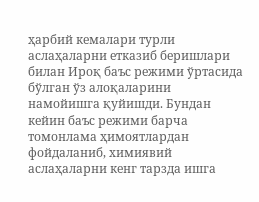ҳарбий кемалари турли аслаҳаларни етказиб беришлари билан Ироқ баъс режими ўртасида бўлган ўз алоқаларини намойишга қуйишди. Бундан кейин баъс режими барча томонлама ҳимоятлардан фойдаланиб, химиявий аслаҳаларни кенг тарзда ишга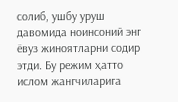солиб, ушбу уруш давомида ноинсоний энг ёвуз жиноятларни содир этди. Бу режим ҳатто ислом жангчиларига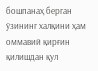бошпанаҳ берган ўзининг халқини ҳам оммавий қирғин қилишдан қул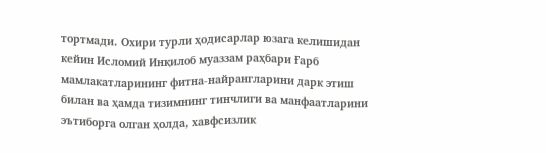тортмади. Охири турли ҳодисарлар юзага келишидан кейин Исломий Инқилоб муаззам раҳбари Ғарб мамлакатларининг фитна-найрангларини дарк этиш билан ва ҳамда тизимнинг тинчлиги ва манфаатларини эътиборга олган ҳолда, хавфсизлик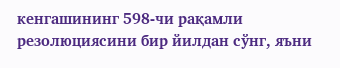кенгашининг 598-чи рақамли резолюциясини бир йилдан сўнг, яъни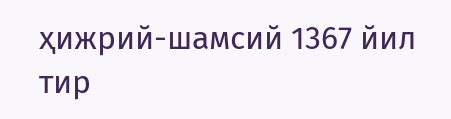ҳижрий-шамсий 1367 йил тир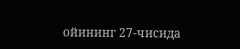ойининг 27-чисида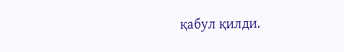қабул қилди.